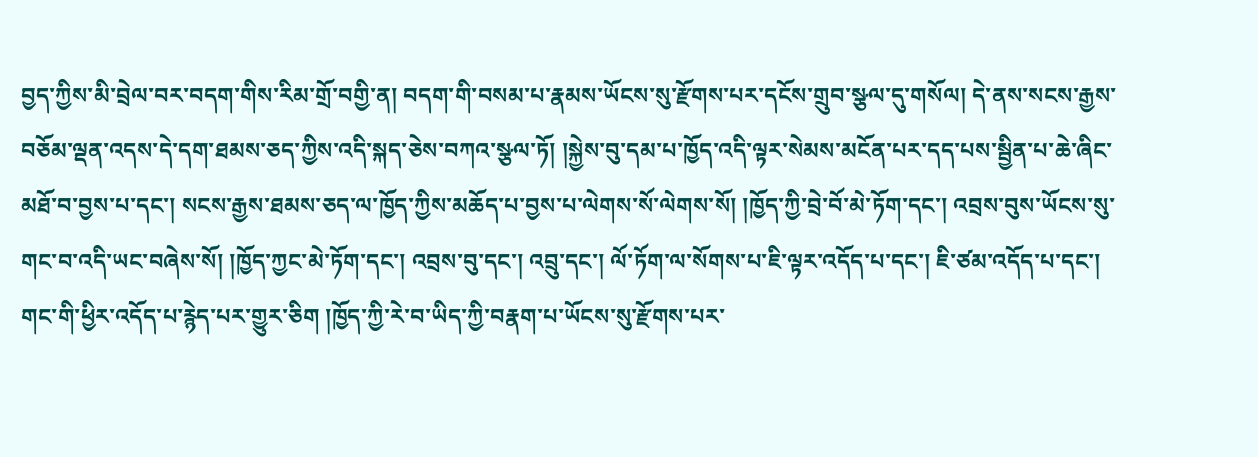བྱད་ཀྱིས་མི་བྲེལ་བར་བདག་གིས་རིམ་གྲོ་བགྱི་ན། བདག་གི་བསམ་པ་རྣམས་ཡོངས་སུ་རྫོགས་པར་དངོས་གྲུབ་སྩལ་དུ་གསོལ། དེ་ནས་སངས་རྒྱས་བཅོམ་ལྡན་འདས་དེ་དག་ཐམས་ཅད་ཀྱིས་འདི་སྐད་ཅེས་བཀའ་སྩལ་ཏོ། །སྐྱེས་བུ་དམ་པ་ཁྱོད་འདི་ལྟར་སེམས་མངོན་པར་དད་པས་སྦྱིན་པ་ཆེ་ཞིང་མཐོ་བ་བྱས་པ་དང་། སངས་རྒྱས་ཐམས་ཅད་ལ་ཁྱོད་ཀྱིས་མཆོད་པ་བྱས་པ་ལེགས་སོ་ལེགས་སོ། །ཁྱོད་ཀྱི་བྲེ་བོ་མེ་ཏོག་དང་། འབྲས་བུས་ཡོངས་སུ་གང་བ་འདི་ཡང་བཞེས་སོ། །ཁྱོད་ཀྱང་མེ་ཏོག་དང་། འབྲས་བུ་དང་། འབྲུ་དང་། ལོ་ཏོག་ལ་སོགས་པ་ཇི་ལྟར་འདོད་པ་དང་། ཇི་ཙམ་འདོད་པ་དང་། གང་གི་ཕྱིར་འདོད་པ་རྙེད་པར་གྱུར་ཅིག །ཁྱོད་ཀྱི་རེ་བ་ཡིད་ཀྱི་བརྣག་པ་ཡོངས་སུ་རྫོགས་པར་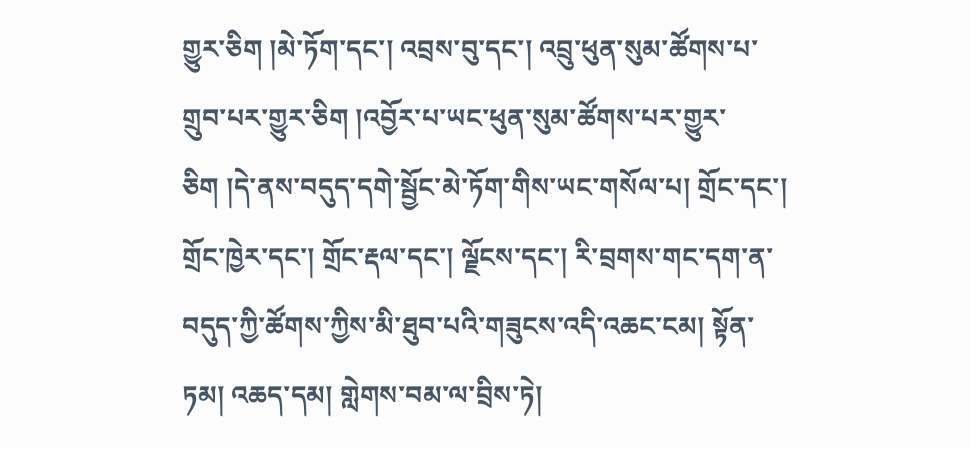གྱུར་ཅིག །མེ་ཏོག་དང་། འབྲས་བུ་དང་། འབྲུ་ཕུན་སུམ་ཚོགས་པ་གྲུབ་པར་གྱུར་ཅིག །འབྱོར་པ་ཡང་ཕུན་སུམ་ཚོགས་པར་གྱུར་ཅིག །དེ་ནས་བདུད་དགེ་སྦྱོང་མེ་ཏོག་གིས་ཡང་གསོལ་པ། གྲོང་དང་། གྲོང་ཁྱེར་དང་། གྲོང་རྡལ་དང་། ལྗོངས་དང་། རི་བྲགས་གང་དག་ན་བདུད་ཀྱི་ཚོགས་ཀྱིས་མི་ཐུབ་པའི་གཟུངས་འདི་འཆང་ངམ། སྟོན་ཏམ། འཆད་དམ། གླེགས་བམ་ལ་བྲིས་ཏེ།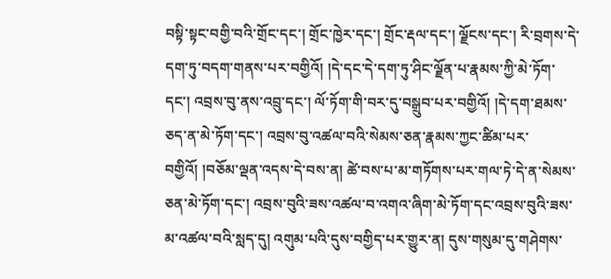བསྟི་སྟང་བགྱི་བའི་གྲོང་དང་། གྲོང་ཁྱེར་དང་། གྲོང་རྡལ་དང་། ལྗོངས་དང་། རི་བྲགས་དེ་དག་ཏུ་བདག་གནས་པར་བགྱིའོ། །དེ་དང་དེ་དག་ཏུ་ཤིང་ལྗོན་པ་རྣམས་ཀྱི་མེ་ཏོག་དང་། འབྲས་བུ་ནས་འབྲུ་དང་། ལོ་ཏོག་གི་བར་དུ་བསྒྲུབ་པར་བགྱིའོ། །དེ་དག་ཐམས་ཅད་ན་མེ་ཏོག་དང་། འབྲས་བུ་འཚལ་བའི་སེམས་ཅན་རྣམས་ཀྱང་ཚིམ་པར་བགྱིའོ། །བཅོམ་ལྡན་འདས་དེ་བས་ན། ཚེ་བས་པ་མ་གཏོགས་པར་གལ་ཏེ་དེ་ན་སེམས་ཅན་མེ་ཏོག་དང་། འབྲས་བུའི་ཟས་འཚལ་བ་འགའ་ཞིག་མེ་ཏོག་དང་འབྲས་བུའི་ཟས་མ་འཚལ་བའི་སླད་དུ། འགུམ་པའི་དུས་བགྱིད་པར་གྱུར་ན། དུས་གསུམ་དུ་གཤེགས་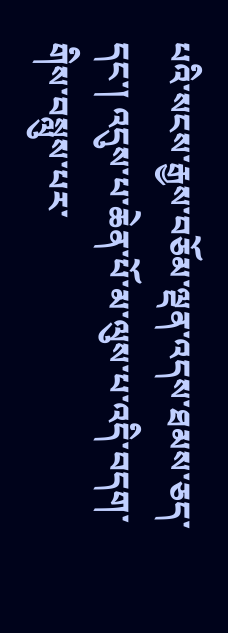པའི་སངས་རྒྱས་བཅོམ་ལྡན་འདས་ཐམས་ཅད་དང་། འདུས་པ་ཆེན་པོ་མ་ལུས་པ་འདི་བདག་གིས་བསླུས་པར་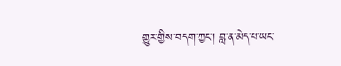གྱུར་གྱིས་བདག་ཀྱང་། བླ་ན་མེད་པ་ཡང་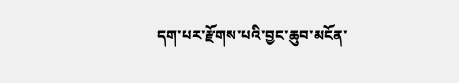དག་པར་རྫོགས་པའི་བྱང་ཆུབ་མངོན་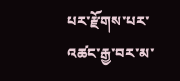པར་རྫོགས་པར་འཚང་རྒྱ་བར་མ་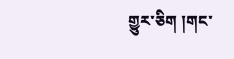གྱུར་ཅིག །གང་